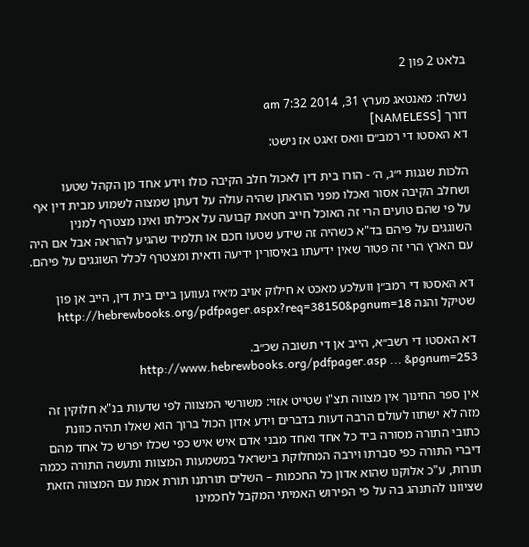בלאט 2 פון 2

נשלח: מאנטאג מערץ 31, 2014 7:32 am
דורך [NAMELESS]
דא האסטו די רמב״ם וואס זאגט אז נישט:

הלכות שגגות י״ג, ה׳ - הורו בית דין לאכול חלב הקיבה כולו וידע אחד מן הקהל שטעו ושחלב הקיבה אסור ואכלו מפני הוראתן שהיה עולה על דעתן שמצוה לשמוע מבית דין אף על פי שהם טועים הרי זה האוכל חייב חטאת קבועה על אכילתו ואינו מצטרף למנין השוגגים על פיהם בד"א כשהיה זה שידע שטעו חכם או תלמיד שהגיע להוראה אבל אם היה עם הארץ הרי זה פטור שאין ידיעתו באיסורין ידיעה ודאית ומצטרף לכלל השוגגים על פיהם.

דא האסטו די רמב״ן וועלכע מאכט א חילוק אויב מ׳איז געווען ביים בית דין, הייב אן פון שטיקל והנה http://hebrewbooks.org/pdfpager.aspx?req=38150&pgnum=18

דא האסטו די רשב״א, הייב אן די תשובה שכ״ב. http://www.hebrewbooks.org/pdfpager.asp ... &pgnum=253

אין ספר החינוך אין מצווה תצ"ו שטייט אזוי: משורשי המצווה לפי שדעות בנ"א חלוקין זה מזה לא ישתוו לעולם הרבה דעות בדברים וידע אדון הכול ברוך הוא שאלו תהיה כוונת כתובי התורה מסורה ביד כל אחד ואחד מבני אדם איש איש כפי שכלו יפרש כל אחד מהם דיברי התורה כפי סברתו וירבה המחלוקת בישראל במשמעות המצוות ותעשה התורה ככמה תורות, ע"כ אלוקנו שהוא אדון כל החכמות – השלים תורתנו תורת אמת עם המצווה הזאת שציוונו להתנהג בה על פי הפירוש האמיתי המקבל לחכמינו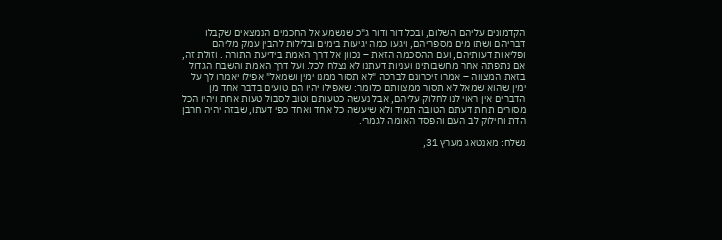הקדמונים עליהם השלום, ובכל דור ודור ג"כ שנשמע אל החכמים הנמצאים שקבלו דבריהם ושתו מים מספריהם, ויגעו כמה יגיעות בימים ובלילות להבין עמק מליהם ופליאות דעותיהם, ועם ההסכמה הזאת – נכוון אל דרך האמת בידיעת התורה . וזולת זה, אם נתפתה אחר מחשבותינו ועניות דעתנו לא נצלח לכל. ועל דרך האמת והשבח הגדול בזאת המצווה – אמרו זיכרונם לברכה "לא תסור ממנו ימין ושמאל" אפילו יאמרו לך על ימין שהוא שמאל לא תסור ממצוותם כלומר: שאפילו יהיו הם טועים בדבר אחד מן הדברים אין ראוי לנו לחלוק עליהם, אבל נעשה כטעותם וטוב לסבול טעות אחת ויהיו הכל מסורים תחת דעתם הטובה תמיד ולא שיעשה כל אחד ואחד כפי דעתו, שבזה יהיה חרבן הדת וחילוק לב העם והפסד האומה לגמרי.

נשלח: מאנטאג מערץ 31,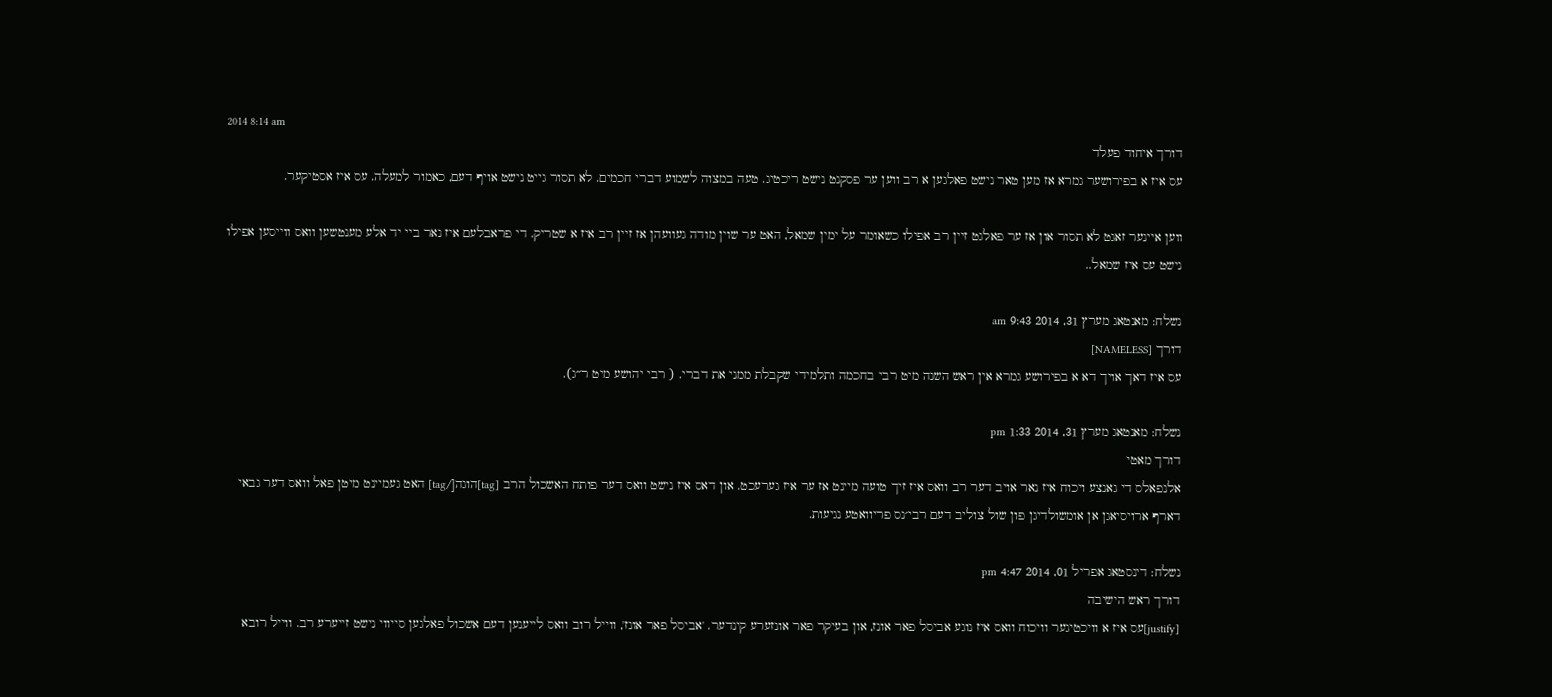2014 8:14 am
דורך איחוד פעלד
עס איז א בפירושער גמרא אז מען טאר נישט פאלגען א רב ווען ער פסקנט נישט ריכטיג. טעה במצוה לשמוע דברי חכמים. לא תסור גייט נישט אויף דעם, כאמור למעלה. עס איז אסטיקער.

ווען איינער זאגט לא תסור און אז ער פאלגט זיין רב אפילו כשאומר על ימין שמאל, האט ער שוין מודה געוועהן אז זיין רב איז א שטריק. די פראבלעם איז נאר ביי יד אלע מענטשען וואס ווייסען אפילו נישט עס איז שמאל..

נשלח: מאנטאג מערץ 31, 2014 9:43 am
דורך [NAMELESS]
עס איז דאך אויך דא א בפירושע גמרא אין ראש השנה מיט רבי בחכמה ותלמידי שקבלת ממני את דברי. ( רבי יהושע מיט ר״ג).

נשלח: מאנטאג מערץ 31, 2014 1:33 pm
דורך מאטי
אלנפאלס די גאנצע ויכוח איז נאר אויב דער רב וואס איז זיך טועה מיינט אז ער איז גערעכט. און דאס איז נישט וואס דער פותח האשכול הרב [tag]הוגה[/tag] האט געמיינט מיטן פאל וואס דער גבאי דארף ארויסיאגן אן אומשולדיגן פון שול צוליב דעם רבי׳נס פריוואטע נגיעות.

נשלח: דינסטאג אפריל 01, 2014 4:47 pm
דורך ראש הישיבה
[justify]עס איז א וויכטיגער וויכוח וואס איז נוגע אביסל פאר אונז, און בעיקר פאר אונזערע קינדער. 'אביסל פאר אונז', ווייל רוב וואס לייענען דעם אשכול פאלגען סייווי נישט זייערע רב. ווייל רובא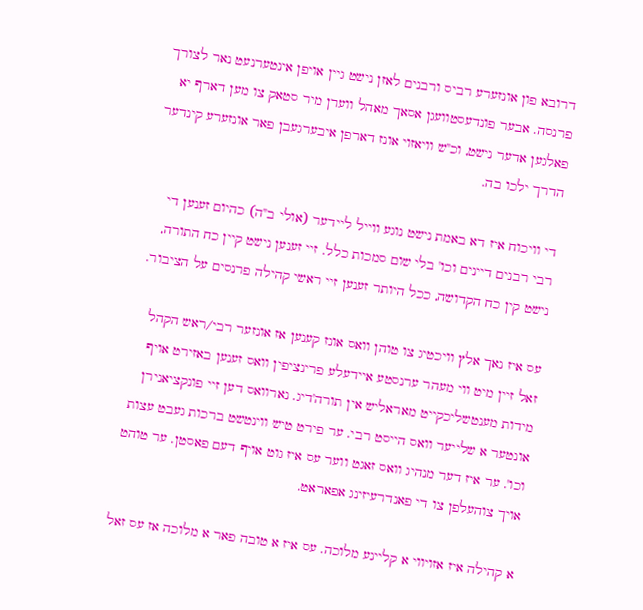דרובא פון אונזערע רביס ורבנים לאזן נישט גיין אויפן אינטערנעט נאר לצורך פרנסה. אבער פונדעסטוועגן אסאך מאהל ווערן מיר סטאק צו מען דארף יא פאלגען אדער נישט, וכ"ש וויאזוי אונז דארפן איבערגעבן פאר אונזערע קינדער הדרך ילכו בה.

די וויכוח איז דא באמת נישט נוגע ווייל ליידער (אולי ב"ה) כהיום זענען די רבי רבנים דיינים וכו' בלי שום סמכות כלל. זיי זענען נישט קיין כח התורה, נישט קין כח הקדושה, ככל היותר זענען זיי ראשי קהילה פרנסים על הציבור.

עס איז נאך אלץ וויכטיג צו טוהן וואס אונז קענען אז אונזער רבי/ראש הקהל זאל זיין מיט ווי מעהר ערנסטע איידעלע פרינציפין וואס זענען באזירט אויף מידות מענטשליכקייט מאראליש אין תורה'דיג. נארוואס דען זיי פונקציאנירן אונטער א שלייער וואס הייסט רבי. ער פירט טיש ווינטשט ברכות געבט עצות וכו'. ער איז דער מנהיג וואס זאגט ווער עס איז גוט אויף דעם פאסטן. ער טוהט אויך צוהעלפן צו די פאנדרעיזינג אפאראט.

א קהילה איז אזויווי א קליינע מלוכה. עס איז א טובה פאר א מלוכה אז עס זאל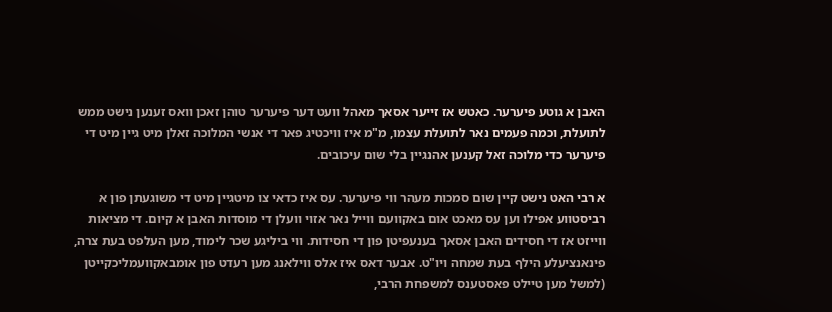האבן א גוטע פיערער. כאטש אז זייער אסאך מאהל וועט דער פיערער טוהן זאכן וואס זענען נישט ממש לתועלת, וכמה פעמים נאר לתועלת עצמו, מ"מ איז וויכטיג פאר די אנשי המלוכה זאלן מיט גיין מיט די פיערער כדי מלוכה זאל קענען אהנגיין בלי שום עיכובים.

א רבי האט נישט קיין שום סמכות מעהר ווי פיערער. עס איז כדאי צו מיטגיין מיט די משוגעתן פון א רביסטווע אפילו וען עס מאכט אום באקוועם ווייל נאר אזוי וועלן די מוסדות האבן א קיום. די מציאות ווייזט אז די חסידים האבן אסאך בענעפיטן פון די חסידות. ווי ביליגע שכר לימוד, מען העלפט בעת צרה, פינאנציעלע הילף בעת שמחה ויו"ט. אבער דאס איז אלס ווילאנג מען רעדט פון אומבאקוועמליכקייטן (למשל מען טיילט פאסטענס למשפחת הרבי,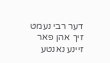דער רבי נעמט זיך אהן פאר זיינע נאנטע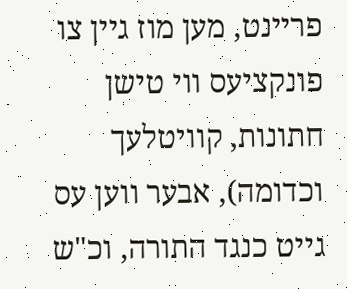פריינט, מען מוז גיין צו פונקציעס ווי טישן חתונות, קוויטלעך וכדומה), אבער ווען עס גייט כנגד התורה, וכ"ש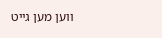ווען מען גייט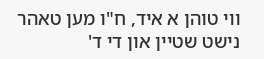ווי טוהן א איד, ח"ו מען טאהר נישט שטיין און די ד'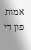אמות פון די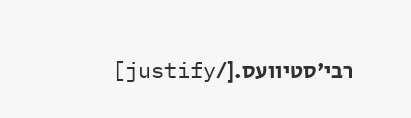רבי'סטיוועס.[/justify]